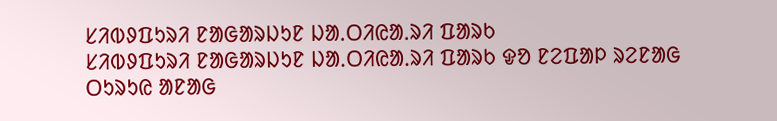ᱥᱤᱵᱽᱯᱩᱨᱤ ᱱᱟᱜᱟᱨᱡᱩᱱ ᱡᱟᱹᱛᱤᱭᱟᱹᱨᱤ ᱯᱟᱨᱠ
ᱥᱤᱵᱽᱯᱩᱨᱤ ᱱᱟᱜᱟᱨᱡᱩᱱ ᱡᱟᱹᱛᱤᱭᱟᱹᱨᱤ ᱯᱟᱨᱠ ᱫᱚ ᱱᱮᱯᱟᱞ ᱨᱮᱱᱟᱜ ᱛᱩᱨᱩᱭ ᱟᱱᱟᱜ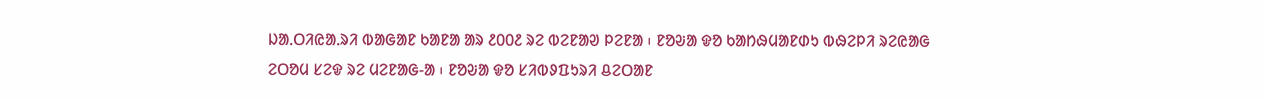ᱡᱟᱹᱛᱤᱭᱟᱹᱨᱤ ᱵᱟᱜᱟᱱ ᱠᱟᱱᱟ ᱟᱨ ᱒᱐᱐᱒ ᱨᱮ ᱵᱮᱱᱟᱣ ᱞᱮᱱᱟ ᱾ ᱱᱚᱶᱟ ᱫᱚ ᱠᱟᱴᱷᱢᱟᱱᱰᱩ ᱵᱷᱮᱞᱤ ᱨᱮᱭᱟᱜ ᱮᱛᱚᱢ ᱥᱮᱫ ᱨᱮ ᱢᱮᱱᱟᱜ-ᱟ ᱾ ᱱᱚᱶᱟ ᱫᱚ ᱥᱤᱵᱽᱯᱩᱨᱤ ᱪᱮᱛᱟᱱ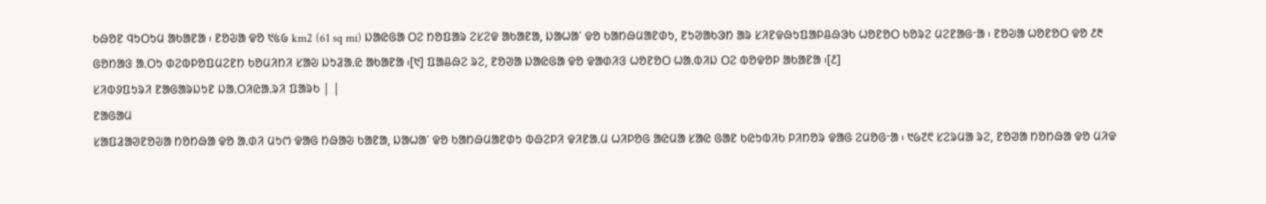ᱠᱷᱚᱱ ᱧᱩᱛᱩᱢ ᱟᱠᱟᱱᱟ ᱾ ᱱᱚᱶᱟ ᱫᱚ ᱑᱕᱙ km2 (61 sq mi) ᱡᱟᱭᱜᱟ ᱛᱮ ᱴᱚᱯᱟᱨ ᱮᱥᱮᱫ ᱟᱠᱟᱱᱟ, ᱡᱟᱦᱟᱸ ᱫᱚ ᱠᱟᱴᱷᱢᱟᱱᱰᱩ, ᱱᱩᱣᱟᱠᱳᱴ ᱟᱨ ᱥᱤᱱᱫᱷᱩᱯᱟᱞᱪᱷᱳᱠ ᱦᱚᱱᱚᱛ ᱠᱚᱨᱮ ᱢᱮᱱᱟᱜᱼᱟ ᱾ ᱱᱚᱶᱟ ᱦᱚᱱᱚᱛ ᱫᱚ ᱒᱓ ᱜᱚᱴᱟᱝ ᱟᱹᱛᱩ ᱰᱮᱵᱞᱚᱯᱢᱮᱱᱴ ᱠᱚᱢᱤᱴᱤ ᱥᱟᱶ ᱡᱩᱲᱟᱹᱭ ᱟᱠᱟᱱᱟ ᱾[᱑] ᱯᱟᱪᱷᱮ ᱨᱮ, ᱱᱚᱣᱟ ᱡᱟᱭᱜᱟ ᱫᱚ ᱫᱟᱰᱤᱝ ᱦᱚᱱᱚᱛ ᱦᱟᱹᱵᱤᱡ ᱛᱮ ᱵᱚᱫᱚᱞ ᱟᱠᱟᱱᱟ ᱾[᱒]
ᱥᱤᱵᱽᱯᱩᱨᱤ ᱱᱟᱜᱟᱨᱡᱩᱱ ᱡᱟᱹᱛᱤᱭᱟᱹᱨᱤ ᱯᱟᱨᱠ | |
ᱱᱟᱜᱟᱢ
ᱥᱟᱯᱲᱟᱣᱱᱚᱶᱟ ᱴᱚᱴᱷᱟ ᱫᱚ ᱟᱹᱰᱤ ᱢᱩᱬ ᱫᱟᱜ ᱴᱷᱟᱶ ᱠᱟᱱᱟ, ᱡᱟᱦᱟᱸ ᱫᱚ ᱠᱟᱴᱷᱢᱟᱱᱰᱩ ᱵᱷᱮᱞᱤ ᱫᱤᱱᱟᱹᱢ ᱦᱤᱞᱚᱜ ᱟᱭᱢᱟ ᱥᱟᱭ ᱜᱟᱱ ᱠᱭᱩᱵᱤᱠ ᱞᱤᱴᱚᱨ ᱫᱟᱜ ᱮᱢᱚᱜᱼᱟ ᱾ ᱑᱙᱗᱖ ᱥᱮᱨᱢᱟ ᱨᱮ, ᱱᱚᱣᱟ ᱴᱚᱴᱷᱟ ᱫᱚ ᱢᱤᱫ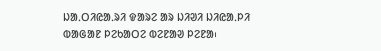ᱡᱟᱹᱛᱤᱭᱟᱹᱨᱤ ᱫᱟᱨᱮ ᱟᱨ ᱡᱤᱣᱤ ᱡᱤᱭᱟᱹᱞᱤ ᱵᱟᱜᱟᱱ ᱞᱮᱠᱟᱛᱮ ᱵᱮᱱᱟᱣ ᱞᱮᱱᱟ᱾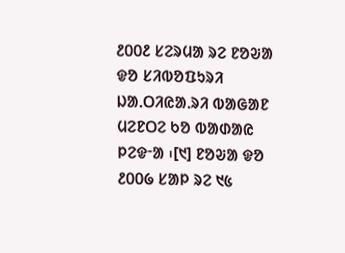᱒᱐᱐᱒ ᱥᱮᱨᱢᱟ ᱨᱮ ᱱᱚᱶᱟ ᱫᱚ ᱥᱤᱵᱚᱯᱩᱨᱤ ᱡᱟᱹᱛᱤᱭᱟᱹᱨᱤ ᱵᱟᱜᱟᱱ ᱢᱮᱱᱛᱮ ᱠᱚ ᱵᱟᱰᱟᱭ ᱞᱮᱫᱼᱟ ᱾[᱑] ᱱᱚᱶᱟ ᱫᱚ ᱒᱐᱐᱙ ᱥᱟᱞ ᱨᱮ ᱑᱕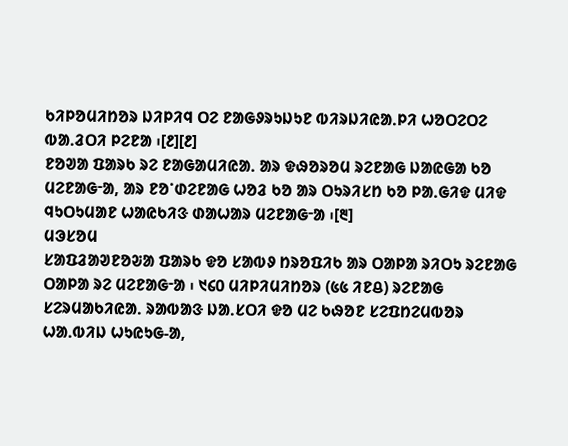ᱠᱤᱞᱚᱢᱤᱴᱚᱨ ᱡᱤᱞᱤᱧ ᱛᱮ ᱱᱟᱜᱽᱨᱩᱡᱩᱱ ᱵᱤᱨᱡᱤᱭᱟᱹᱞᱤ ᱦᱚᱛᱮᱛᱮ ᱵᱟᱹᱲᱛᱤ ᱞᱮᱱᱟ ᱾[᱒][᱒]
ᱱᱚᱣᱟ ᱯᱟᱨᱠ ᱨᱮ ᱱᱟᱜᱟᱢᱤᱭᱟᱹ ᱟᱨ ᱫᱷᱚᱨᱚᱢ ᱨᱮᱱᱟᱜ ᱡᱟᱭᱜᱟ ᱠᱚ ᱢᱮᱱᱟᱜᱼᱟ, ᱟᱨ ᱱᱚᱸᱰᱮᱱᱟᱜ ᱦᱚᱲ ᱠᱚ ᱟᱨ ᱛᱩᱨᱤᱥᱴ ᱠᱚ ᱞᱟᱹᱜᱤᱫ ᱢᱤᱫ ᱧᱩᱛᱩᱢᱟᱱ ᱦᱟᱭᱠᱤᱝ ᱰᱟᱦᱟᱨ ᱢᱮᱱᱟᱜᱼᱟ ᱾[᱓]
ᱢᱳᱥᱚᱢ
ᱥᱟᱯᱲᱟᱣᱱᱚᱶᱟ ᱯᱟᱨᱠ ᱫᱚ ᱥᱟᱵᱽ ᱴᱨᱚᱯᱤᱠ ᱟᱨ ᱛᱟᱞᱟ ᱨᱤᱛᱩ ᱨᱮᱱᱟᱜ ᱛᱟᱞᱟ ᱨᱮ ᱢᱮᱱᱟᱜᱼᱟ ᱾ ᱑᱔᱐ ᱢᱤᱞᱤᱢᱤᱴᱚᱨ (᱕᱕ ᱤᱱᱪ) ᱨᱮᱱᱟᱜ ᱥᱮᱨᱢᱟᱠᱤᱭᱟᱹ ᱨᱟᱵᱟᱝ ᱡᱟᱹᱥᱛᱤ ᱫᱚ ᱢᱮ ᱠᱷᱚᱱ ᱥᱮᱯᱴᱮᱢᱵᱚᱨ ᱦᱟᱹᱵᱤᱡ ᱦᱩᱭᱩᱜ-ᱟ,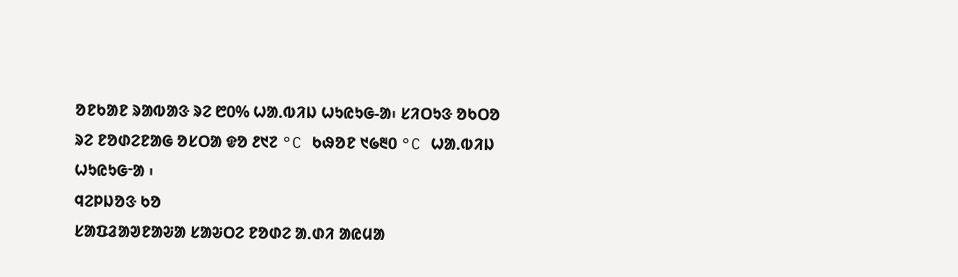ᱚᱱᱠᱟᱱ ᱨᱟᱵᱟᱝ ᱨᱮ ᱘᱐% ᱦᱟᱹᱵᱤᱡ ᱦᱩᱭᱩᱜ-ᱟ᱾ ᱥᱤᱛᱩᱝ ᱚᱠᱛᱚ ᱨᱮ ᱱᱚᱰᱮᱱᱟᱜ ᱚᱥᱛᱟ ᱫᱚ ᱒᱑᱗ °C ᱠᱷᱚᱱ ᱑᱙᱓᱐ °C ᱦᱟᱹᱵᱤᱡ ᱦᱩᱭᱩᱜᱼᱟ ᱾
ᱧᱮᱞᱡᱚᱝ ᱠᱚ
ᱥᱟᱯᱲᱟᱣᱱᱟᱶᱟ ᱥᱟᱶᱛᱮ ᱱᱚᱰᱮ ᱟᱹᱰᱤ ᱟᱭᱢᱟ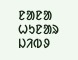ᱱᱟᱱᱟ ᱦᱩᱱᱟᱨ ᱡᱤᱵᱽ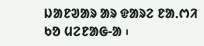ᱡᱟᱱᱣᱟᱨ ᱟᱨ ᱫᱟᱨᱮ ᱱᱟᱹᱬᱤ ᱠᱚ ᱢᱮᱱᱟᱜ-ᱟ ᱾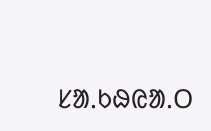ᱥᱟᱹᱠᱷᱭᱟᱹᱛ